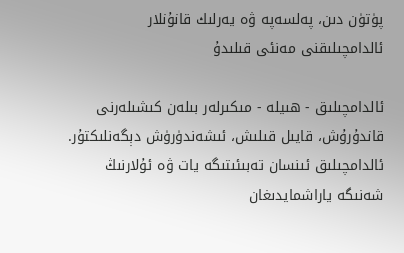پۈتۈن دىن، پەلسەپە ۋە يەرلىك قانۇنلار ئالدامچىلىقنى مەنئى قىلىدۇ

ئالدامچىلىق - ھىيلە - مىكىرلەر بىلەن كىشىلەرنى قاندۇرۇش، قايىل قىلىش، ئىشەندۈرۈش دېگەنلىكتۇر. ئالدامچىلىق ئىنسان تەبىئىتىگە يات ۋە ئۇلارنىڭ شەنىگە ياراشمايدىغان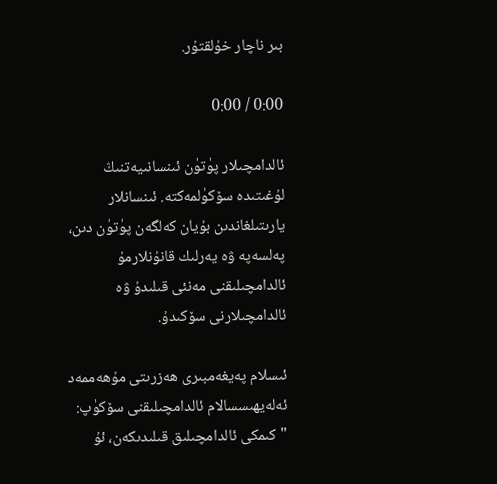بىر ناچار خۇلقتۇر.

0:00 / 0:00

ئالدامچىلار پۈتۈن ئىنسانىيەتنىڭ لۇغىتىدە سۆكۈلمەكتە. ئىنسانلار يارىتىلغاندىن بۇيان كەلگەن پۈتۈن دىن، پەلسەپە ۋە يەرلىك قانۇنلارمۇ ئالدامچىلىقنى مەنئى قىلىدۇ ۋە ئالدامچىلارنى سۆكىدۇ.

ئىسلام پەيغەمبىرى ھەزرىتى مۇھەممەد ئەلەيھىسسالام ئالدامچىلىقنى سۆكۈپ: "كىمكى ئالدامچىلىق قىلىدىكەن، ئۇ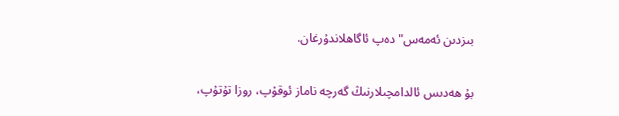بىزدىن ئەمەس" دەپ ئاگاھلاندۇرغان.

بۇ ھەدىس ئالدامچىلارنىڭ گەرچە ناماز ئوقۇپ، روزا تۇتۇپ،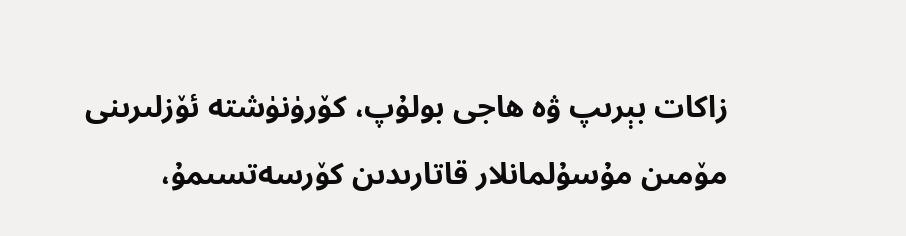زاكات بېرىپ ۋە ھاجى بولۇپ، كۆرۈنۈشتە ئۆزلىرىنى مۆمىن مۇسۇلمانلار قاتارىدىن كۆرسەتسىمۇ،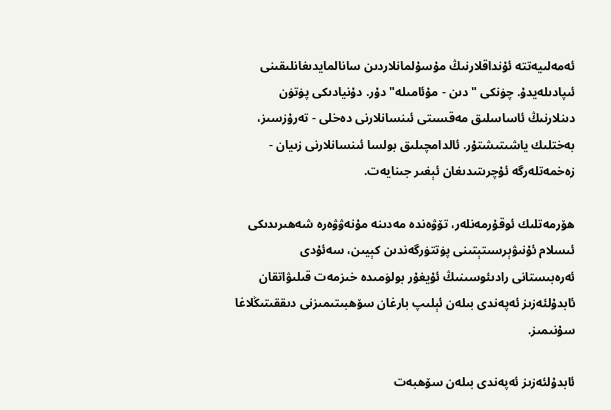ئەمەلىيەتتە ئۇنداقلارنىڭ مۇسۇلمانلاردىن سانالمايدىغانلىقىنى ئىپادىلەيدۇ. چۈنكى "دىن - مۇئامىلە"دۇر. دۇنيادىكى پۈتۈن دىنلارنىڭ ئاساسلىق مەقسىتى ئىنسانلارنى دەخلى - تەرۇزسىز، بەختلىك ياشىتىشتۇر. ئالدامچىلىق بولسا ئىنسانلارنى زىيان - زەخمەتلەرگە ئۇچرىتىدىغان ئېغىر جىنايەت.

ھۆرمەتلىك ئوقۇرمەنلەر، تۆۋەندە مەدىنە مۇنەۋۋەرە شەھىرىدىكى ئىسلام ئۇنىۋېرسىتېتىنى پۈتتۈرگەندىن كېيىن، سەئۇدى ئەرەبىستانى رادىئوسىنىڭ ئۇيغۇر بولۈمىدە خىزمەت قىلىۋاتقان ئابدۇلئەزىز ئەپەندى بىلەن ئېلىپ بارغان سۆھبىتىمىزنى دىققىتىڭلاغا سۇنىمىز.

ئابدۇلئەزىز ئەپەندى بىلەن سۆھبەت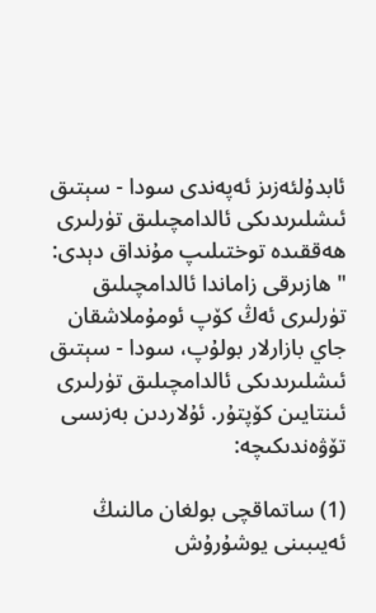ئابدۇلئەزىز ئەپەندى سودا - سېتىق ئىشلىرىدىكى ئالدامچىلىق تۈرلىرى ھەققىدە توختىلىپ مۇنداق دېدى: " ھازىرقى زاماندا ئالدامچىلىق تۈرلىرى ئەڭ كۆپ ئومۇملاشقان جاي بازارلار بولۇپ، سودا - سېتىق ئىشلىرىدىكى ئالدامچىلىق تۈرلىرى ئىنتايىن كۆپتۇر. ئۇلاردىن بەزىسى تۆۋەندىكىچە:

(1) ساتماقچى بولغان مالنىڭ ئەيىبىنى يوشۇرۇش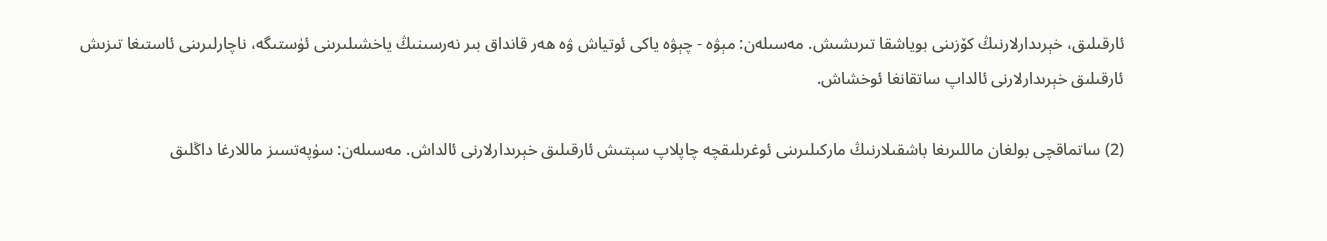ئارقىلىق، خېرىدارلارنىڭ كۆزىنى بوياشقا تىرىشىش. مەسىلەن: مېۋە - چېۋە ياكى ئوتياش ۋە ھەر قانداق بىر نەرسىنىڭ ياخشىلىرىنى ئۈستىگە، ناچارلىرىنى ئاستىغا تىزىش ئارقىلىق خېرىدارلارنى ئالداپ ساتقانغا ئوخشاش.

(2) ساتماقچى بولغان ماللىرىغا باشقىلارنىڭ ماركىلىرىنى ئوغرىلىقچە چاپلاپ سېتىش ئارقىلىق خېرىدارلارنى ئالداش. مەسىلەن: سۈپەتسىز ماللارغا داڭلىق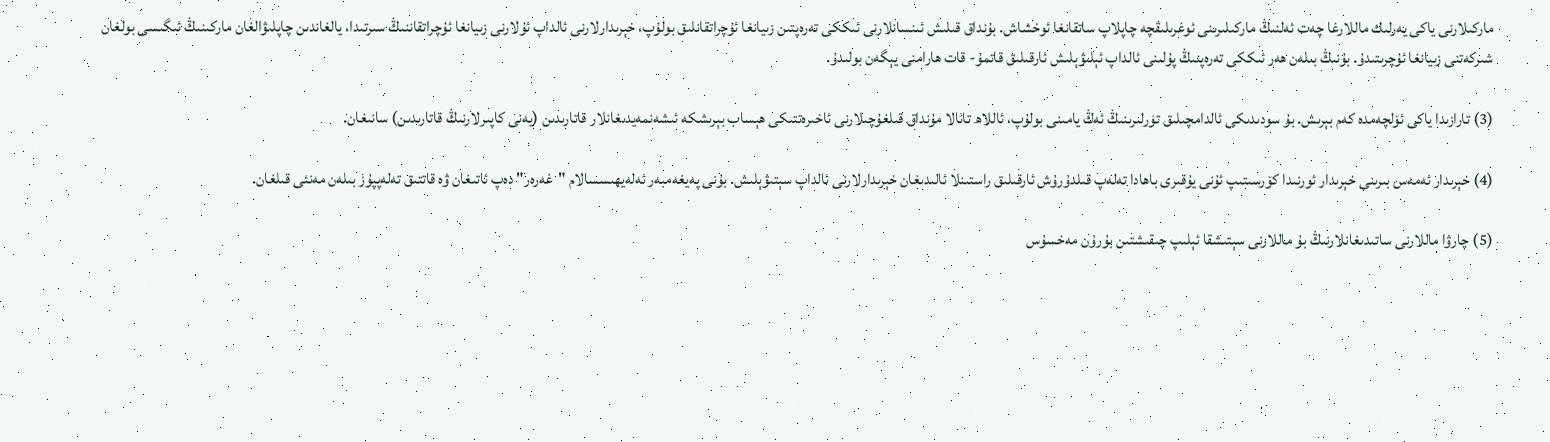ماركىلارنى ياكى يەرلىك ماللارغا چەت ئەلنىڭ ماركىلىرىنى ئوغرىلىقچە چاپلاپ ساتقانغا ئوخشاش. بۇنداق قىلىش ئىنسانلارنى ئىككى تەرەپتىن زىيانغا ئۇچراتقانلىق بولۇپ، خېرىدارلارنى ئالداپ ئۇلارنى زىيانغا ئۇچراتقاننىڭ سىرتىدا، يالغاندىن چاپلىۋالغان ماركىنىڭ ئىگىسى بولغان شىركەتنى زىيانغا ئۇچرىتىدۇ. بۇنىڭ بىلەن ھەر ئىككى تەرەپنىڭ پۇلىنى ئالداپ ئېلىۋېلىش ئارقىلىق قاتمۇ- قات ھارامنى يېگەن بولىدۇ.

(3) تارازىدا ياكى ئۆلچەمدە كەم بېرىش. بۇ سودىدىكى ئالدامچىلىق تۈرلىرىنىڭ ئەڭ يامىنى بولۇپ، ئاللاھ تائالا مۇنداق قىلغۇچىلارنى ئاخىرەتتىكى ھېساب بېرىشكە ئىشەنمەيدىغانلار قاتارىدىن (يەنى كاپىرلارنىڭ قاتارىدىن) سانىغان.

(4) خېرىدار ئەمەس بىرىنى خېرىدار ئورنىدا كۆرسىتىپ ئۇنى يۇقىرى باھادا تەلەپ قىلدۇرۇش ئارقىلىق راستىنلا ئالىدىغان خېرىدارلارنى ئالداپ سېتىۋېلىش. بۇنى پەيغەمبەر ئەلەيھىسسالام "غەرەر" دەپ ئاتىغان ۋە قاتتىق تەلەپپۇز بىلەن مەنئى قىلغان.

(5) چارۋا ماللارنى ساتىدىغانلارنىڭ بۇ ماللارنى سېتىشقا ئېلىپ چىقىشتىن بۇرۇن مەخسۇس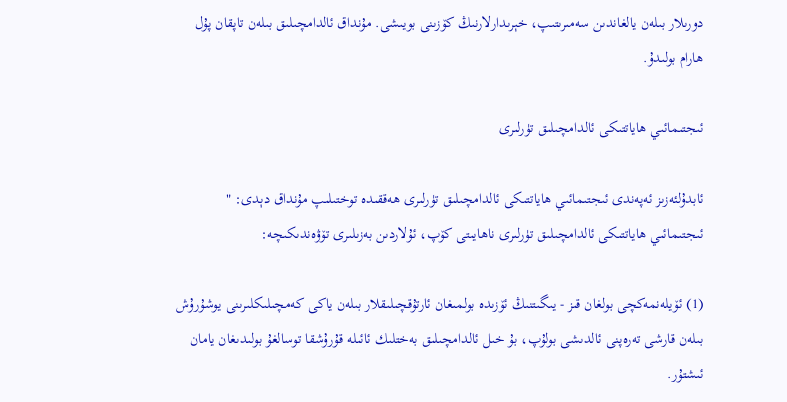دورىلار بىلەن يالغاندىن سەمىرىتىپ، خېرىدارلارنىڭ كۆزىنى بويىشى. مۇنداق ئالدامچىلىق بىلەن تاپقان پۇل ھارام بولىدۇ.

ئىجتىمائىي ھاياتتىكى ئالدامچىلىق تۈرلىرى

ئابدۇلئەزىز ئەپەندى ئىجتىمائىي ھاياتتىكى ئالدامچىلىق تۈرلىرى ھەققىدە توختىلىپ مۇنداق دېدى: " ئىجتىمائىي ھاياتتىكى ئالدامچىلىق تۈرلىرى ناھايىتى كۆپ، ئۇلاردىن بەزىلىرى تۆۋەندىكىچە:

(1) ئۆيلەنمەكچى بولغان قىز - يىگىتنىڭ ئۆزىدە بولمىغان ئارتۇقچىلىقلار بىلەن ياكى كەمچىلىكلىرىنى يوشۇرۇش بىلەن قارشى تەرەپنى ئالدىشى بولۇپ، بۇ خىل ئالدامچىلىق بەختلىك ئائىلە قۇرۇشقا توسالغۇ بولىدىغان يامان ئىشتۇر.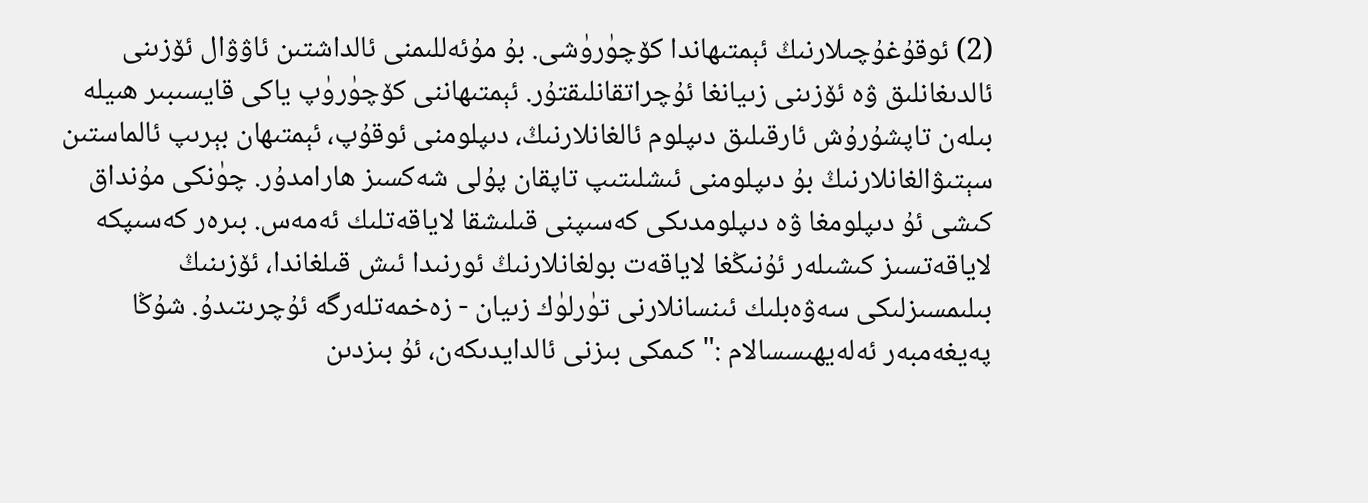(2) ئوقۇغۇچىلارنىڭ ئېمتىھاندا كۆچۈرۈشى. بۇ مۇئەللىمنى ئالداشتىن ئاۋۋال ئۆزىنى ئالدىغانلىق ۋە ئۆزىنى زىيانغا ئۇچراتقانلىقتۇر. ئېمتىھاننى كۆچۈرۈپ ياكى قايسىبىر ھىيلە بىلەن تاپشۇرۇش ئارقىلىق دىپلوم ئالغانلارنىڭ، دىپلومنى ئوقۇپ، ئېمتىھان بېرىپ ئالماستىن سېتىۋالغانلارنىڭ بۇ دىپلومنى ئىشلىتىپ تاپقان پۇلى شەكسىز ھارامدۇر. چۈنكى مۇنداق كىشى ئۇ دىپلومغا ۋە دىپلومدىكى كەسىپنى قىلىشقا لاياقەتلىك ئەمەس. بىرەر كەسىپكە لاياقەتسىز كىشىلەر ئۇنىڭغا لاياقەت بولغانلارنىڭ ئورنىدا ئىش قىلغاندا، ئۆزىنىڭ بىلىمسىزلىكى سەۋەبلىك ئىنسانلارنى تۈرلۈك زىيان - زەخمەتلەرگە ئۇچرىتىدۇ. شۇڭا پەيغەمبەر ئەلەيھىسسالام :"كىمكى بىزنى ئالدايدىكەن، ئۇ بىزدىن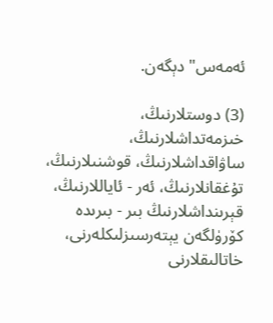ئەمەس" دېگەن.

(3) دوستلارنىڭ، خىزمەتداشلارنىڭ، ساۋاقداشلارنىڭ، قوشنىلارنىڭ، تۇغقانلارنىڭ، ئەر - ئاياللارنىڭ، قېرىنداشلارنىڭ بىر - بىرىدە كۆرۈلگەن يېتەرسىزلىكلەرنى، خاتالىقلارنى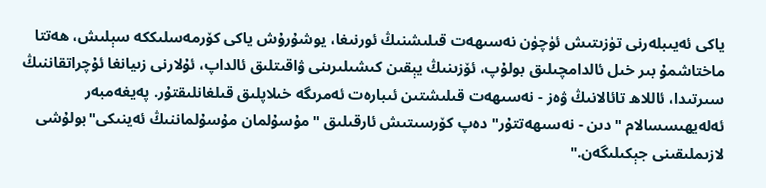ياكى ئەيىبلەرنى تۈزىتىش ئۈچۈن نەسىھەت قىلىشنىڭ ئورنىغا، يوشۇرۇش ياكى كۆرمەسلىككە سېلىش، ھەتتا ماختاشمۇ بىر خىل ئالدامچىلىق بولۇپ، ئۆزىنىڭ يېقىن كىشىلىرىنى ۋاقىتلىق ئالداپ، ئۇلارنى زىيانغا ئۇچراتقاننىڭ سىرتىدا، ئاللاھ تائالانىڭ ۋەز - نەسىھەت قىلىشتىن ئىبارەت ئەمرىگە خىلاپلىق قىلغانلىقتۇر. پەيغەمبەر ئەلەيھىسسالام "دىن - نەسىھەتتۇر" دەپ كۆرسىتىش ئارقىلىق "مۇسۇلمان مۇسۇلماننىڭ ئەينىكى"بولۇشى لازىملىقىنى جېكىلىگەن."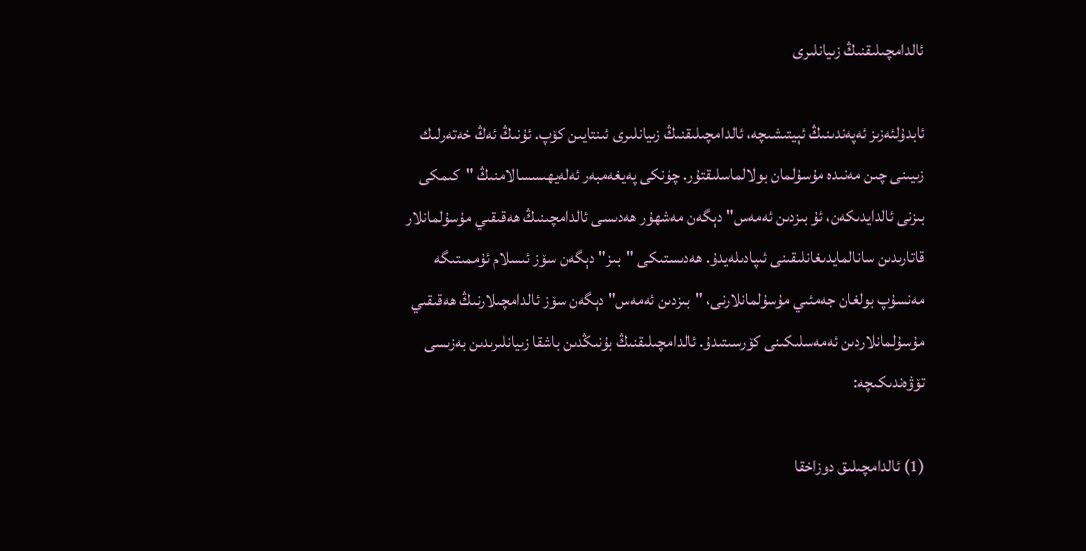ئالدامچىلىقنىڭ زىيانلىرى

ئابدۇلئەزىز ئەپەندىنىڭ ئېيتىشىچە، ئالدامچىلىقنىڭ زىيانلىرى ئىنتايىن كۆپ. ئۇنىڭ ئەڭ خەتەرلىك زىيىنى چىن مەنىدە مۇسۇلمان بولالماسلىقتۇر. چۈنكى پەيغەمبەر ئەلەيھىسسالامنىڭ "كىمكى بىزنى ئالدايدىكەن، ئۇ بىزدىن ئەمەس" دېگەن مەشھۇر ھەدىسى ئالدامچىنىڭ ھەقىقىي مۇسۇلمانلار قاتارىدىن سانالمايدىغانلىقىنى ئىپادىلەيدۇ. ھەدىستىكى "بىز" دېگەن سۆز ئىسلام ئۇممىتىگە مەنسۇپ بولغان جەمئىي مۇسۇلمانلارنى، "بىزدىن ئەمەس" دېگەن سۆز ئالدامچىلارنىڭ ھەقىقىي مۇسۇلمانلاردىن ئەمەسلىكىنى كۆرسىتىدۇ. ئالدامچىلىقنىڭ بۇنىڭدىن باشقا زىيانلىرىدىن بەزىسى تۆۋەندىكىچە:

(1) ئالدامچىلىق دوزاخقا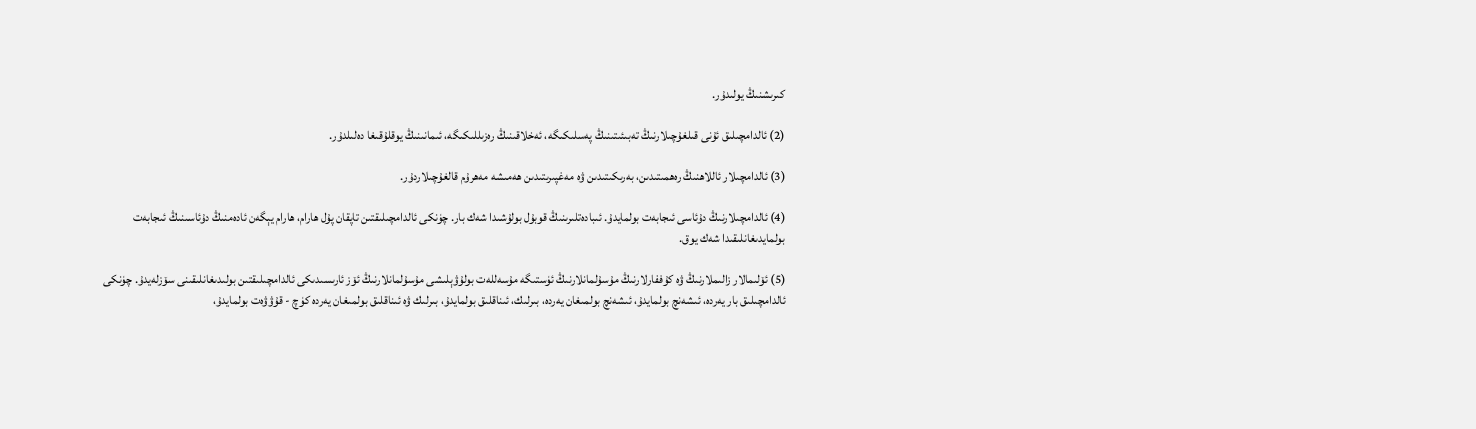كىرىشنىڭ يولىدۇر.

(2) ئالدامچىلىق ئۇنى قىلغۇچىلارنىڭ تەبىئىتىنىڭ پەسلىكىگە، ئەخلاقىنىڭ رەزىللىكىگە، ئىمانىنىڭ يوقلۇقىغا دەلىلدۇر.

(3) ئالدامچىلار ئاللاھنىڭ رەھمىتىدىن، بەرىكىتىدىن ۋە مەغپىرىتىدىن ھەمىشە مەھرۇم قالغۇچىلاردۇر.

(4) ئالدامچىلارنىڭ دۇئاسى ئىجابەت بولمايدۇ. ئىبادەتلىرىنىڭ قوبۇل بولۇشىدا شەك بار. چۈنكى ئالدامچىلىقتىن تاپقان پۇل ھارام، ھارام يېگەن ئادەمنىڭ دۇئاسىنىڭ ئىجابەت بولمايدىغانلىقىدا شەك يوق.

(5) ئۆلىمالار زالىملارنىڭ ۋە كۇففارلارنىڭ مۇسۇلمانلارنىڭ ئۈستىگە مۇسەللەت بولۇۋېلىشى مۇسۇلمانلارنىڭ ئۆز ئارىسىدىكى ئالدامچىلىقتىن بولىدىغانلىقىنى سۆزلەيدۇ. چۈنكى ئالدامچىلىق بار يەردە، ئىشەنچ بولمايدۇ، ئىشەنچ بولمىغان يەردە، بىرلىك، ئىناقلىق بولمايدۇ، بىرلىك ۋە ئىناقلىق بولمىغان يەردە كۈچ - قۇۋۋەت بولمايدۇ،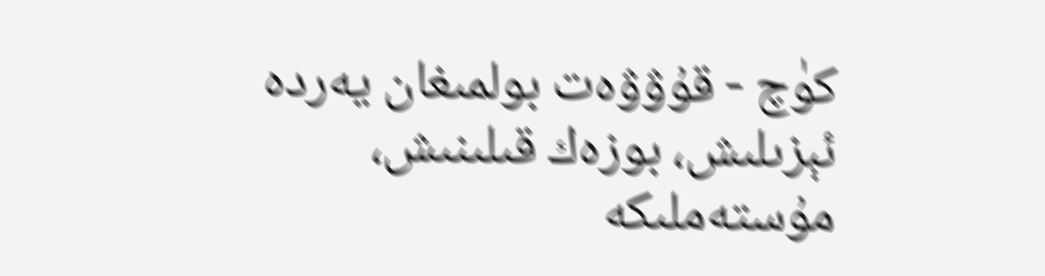كۈچ - قۇۋۋەت بولمىغان يەردە ئېزىلىش، بوزەك قىلىنىش، مۇستەملىكە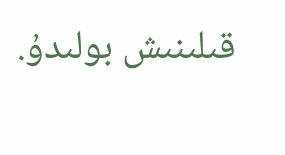قىلىنىش بولىدۇ.